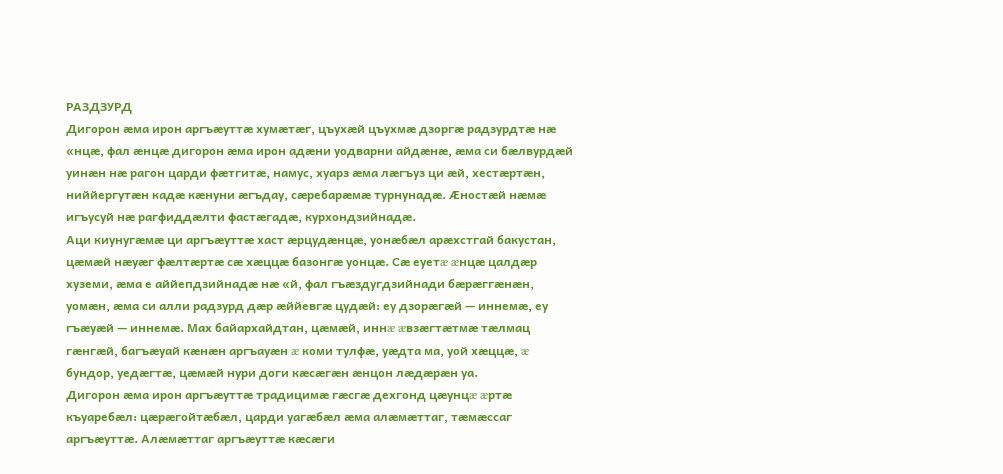РАЗДЗУРД
Дигорон æма ирон аргъæуттæ хумæтæг, цъухæй цъухмæ дзоргæ радзурдтæ нæ «нцæ, фал æнцæ дигорон æма ирон адæни уодварни айдæнæ, æма си бæлвурдæй уинæн нæ рагон царди фæтгитæ, намус, хуарз æма лæгъуз ци æй, хестæртæн, ниййергутæн кадæ кæнуни æгъдау, сæребарæмæ турнунадæ. Æностæй нæмæ игъусуй нæ рагфиддæлти фастæгадæ, курхондзийнадæ.
Аци киунугæмæ ци аргъæуттæ хаст æрцудæнцæ, уонæбæл арæхстгай бакустан, цæмæй нæуæг фæлтæртæ сæ хæццæ базонгæ уонцæ. Сæ еуeтæ æнцæ цалдæр хуземи, æма е аййепдзийнадæ нæ «й, фал гъæздугдзийнади бæрæггæнæн, уомæн, æма си алли радзурд дæр æййевгæ цудæй: еу дзорæгæй — иннемæ, еу гъæуæй — иннемæ. Мах байархайдтан, цæмæй, иннæ æвзæгтæтмæ тæлмац гæнгæй, багъæуай кæнæн аргъауæн æ коми тулфæ, уæдта ма, уой хæццæ, æ бундор, уедæгтæ, цæмæй нури доги кæсæгæн æнцон лæдæрæн уа.
Дигорон æма ирон аргъæуттæ традицимæ гæсгæ дехгонд цæунцæ æртæ къуаребæл: цæрæгойтæбæл, царди уагæбæл æма алæмæттаг, тæмæссаг аргъæуттæ. Алæмæттаг аргъæуттæ кæсæги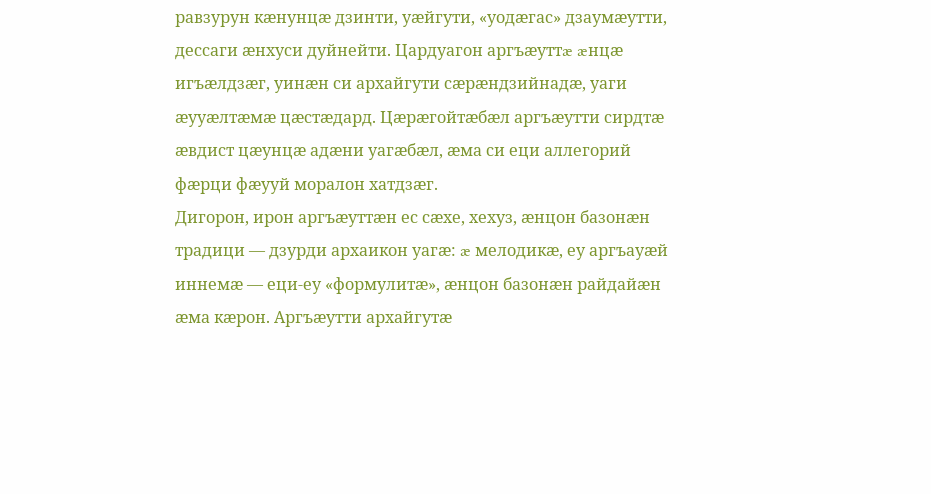равзурун кæнунцæ дзинти, уæйгути, «уодæгас» дзаумæутти, дессаги æнхуси дуйнейти. Цардуагон аргъæуттæ æнцæ игъæлдзæг, уинæн си архайгути сæрæндзийнадæ, уаги æууæлтæмæ цæстæдард. Цæрæгойтæбæл аргъæутти сирдтæ æвдист цæунцæ адæни уагæбæл, æма си еци аллегорий фæрци фæууй моралон хатдзæг.
Дигорон, ирон аргъæуттæн ес сæхе, хехуз, æнцон базонæн традици — дзурди архаикон уагæ: æ мелодикæ, еу аргъауæй иннемæ — еци-еу «формулитæ», æнцон базонæн райдайæн æма кæрон. Аргъæутти архайгутæ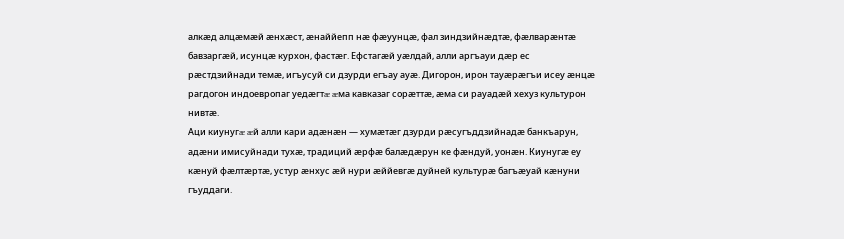алкæд алцæмæй æнхæст, æнаййепп нæ фæуунцæ, фал зиндзийнæдтæ, фæлварæнтæ бавзаргæй, исунцæ курхон, фастæг. Ефстагæй уæлдай, алли аргъауи дæр ес рæстдзийнади темæ, игъусуй си дзурди егъау ауæ. Дигорон, ирон тауæрæгъи исеу æнцæ рагдогон индоевропаг уедæгтæ æма кавказаг сорæттæ, æма си рауадæй хехуз культурон нивтæ.
Аци киунугæ æй алли кари адæнæн — хумæтæг дзурди рæсугъддзийнадæ банкъарун, адæни имисуйнади тухæ, традиций æрфæ балæдæрун ке фæндуй, уонæн. Киунугæ еу кæнуй фæлтæртæ, устур æнхус æй нури æййевгæ дуйней культурæ багъæуай кæнуни гъуддаги.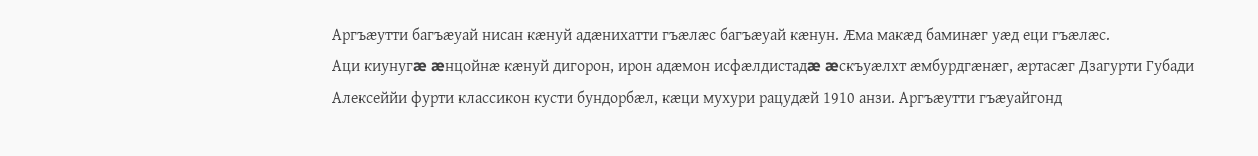Аргъæутти багъæуай нисан кæнуй адæнихатти гъæлæс багъæуай кæнун. Æма макæд баминæг уæд еци гъæлæс.
Аци киунугæ æнцойнæ кæнуй дигорон, ирон адæмон исфæлдистадæ æскъуæлхт æмбурдгæнæг, æртасæг Дзагурти Губади Алексеййи фурти классикон кусти бундорбæл, кæци мухури рацудæй 1910 анзи. Аргъæутти гъæуайгонд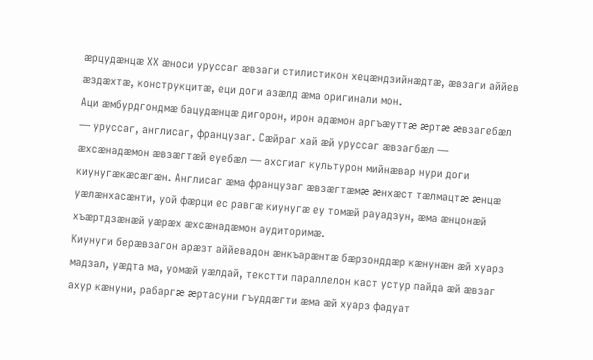æрцудæнцæ ХХ æноси уруссаг æвзаги стилистикон хецæндзийнæдтæ, æвзаги аййев æздæхтæ, конструкцитæ, еци доги азæлд æма оригинали мон.
Аци æмбурдгондмæ бацудæнцæ дигорон, ирон адæмон аргъæуттæ æртæ æвзагебæл — уруссаг, англисаг, французаг. Сæйраг хай æй уруссаг æвзагбæл — æхсæнадæмон æвзæгтæй еуебæл — ахсгиаг культурон мийнæвар нури доги киунугæкæсæгæн. Англисаг æма французаг æвзæгтæмæ æнхæст тæлмацтæ æнцæ уæлæнхасæнти, уой фæрци ес равгæ киунугæ еу томæй рауадзун, æма æнцонæй хъæртдзæнæй уæрæх æхсæнадæмон аудиторимæ.
Киунуги берæвзагон арæзт аййевадон æнкъарæнтæ бæрзонддæр кæнунæн æй хуарз мадзал, уæдта ма, уомæй уæлдай, текстти параллелон каст устур пайда æй æвзаг ахур кæнуни, рабаргæ æртасуни гъуддæгти æма æй хуарз фадуат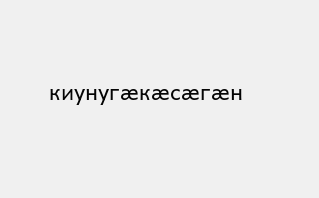киунугæкæсæгæн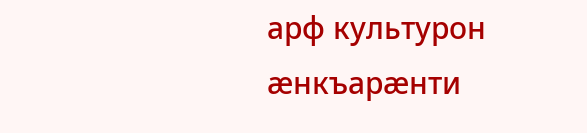арф культурон æнкъарæнти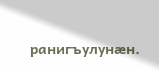ранигъулунæн.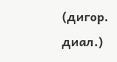(дигор. диал.)